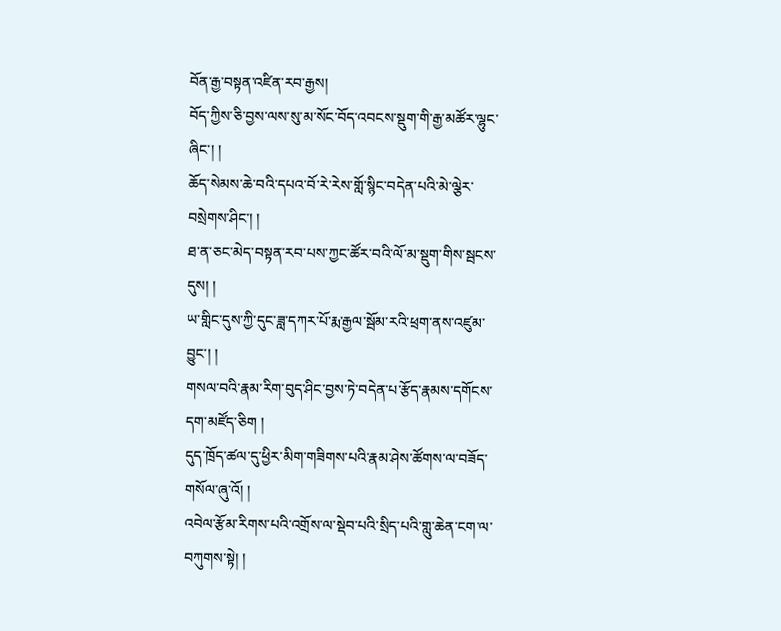བོན་རྒྱ་བསྟན་འཛིན་རབ་རྒྱས།
བོད་ཀྱིས་ཅི་བྱས་ལས་སུ་མ་སོང་བོད་འབངས་སྡུག་གི་རྒྱ་མཚོར་ལྷུང་ཞིང་། །
ཆོད་སེམས་ཆེ་བའི་དཔའ་བོ་རེ་རེས་གློ་སྙིང་བདེན་པའི་མེ་ལྕེར་བསྲེགས་ཤིང་། །
ཐ་ན་ཅང་མེད་བསྟན་རབ་པས་ཀྱང་ཚོར་བའི་ལོ་མ་སྡུག་གིས་སྦངས་དུས། །
ཡ་གླིང་དུས་ཀྱི་དུང་ཟླ་དཀར་པོ་རྨ་རྒྱལ་སྦོམ་རའི་ཕྲག་ནས་འཛུམ་བྱུང་། །
གསལ་བའི་རྣམ་རིག་བུད་ཤིང་བྱས་ཏེ་བདེན་པ་རྩོད་རྣམས་དགོངས་དག་མཛོད་ཅིག །
དུད་ཁྲོད་ཚལ་དུ་ཕྱིར་མིག་གཟིགས་པའི་རྣམ་ཤེས་ཚོགས་ལ་བཟོད་གསོལ་ཞུ་འོ། །
འབེལ་རྩོམ་རིགས་པའི་འགྲོས་ལ་སྡེབ་པའི་སྲིད་པའི་གླུ་ཆེན་ངག་ལ་བཀུགས་སྟེ། །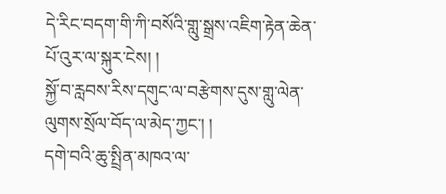དེ་རིང་བདག་གི་ཀི་བསོའི་གླུ་སྒྲས་འཇིག་རྟེན་ཆེན་པོ་འུར་ལ་སྐུར་ངེས། །
སྐྱོ་བ་རླབས་རིས་དགུང་ལ་བརྩེགས་དུས་གླུ་ལེན་ལུགས་སྲོལ་བོད་ལ་མེད་ཀྱང་། །
དགེ་བའི་ཆུ་སྤྲིན་མཁའ་ལ་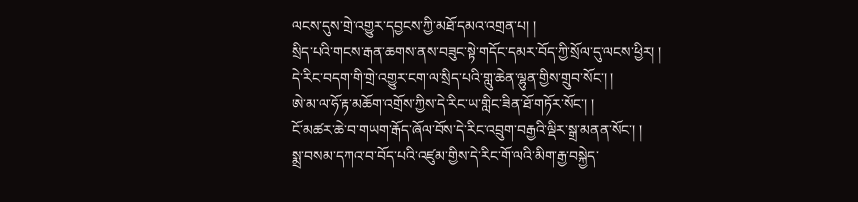ལངས་དུས་གྲེ་འགྱུར་དབྱངས་ཀྱི་མཐོ་དམའ་འགྲན་པ། །
སྲིད་པའི་གངས་རྒན་ཆགས་ནས་བཟུང་སྟེ་གདོང་དམར་བོད་ཀྱི་སྲོལ་དུ་ལངས་ཕྱིར། །
དེ་རིང་བདག་གི་གྲེ་འགྱུར་ངག་ལ་སྲིད་པའི་གླུ་ཆེན་ལྷུན་གྱིས་གྲུབ་སོང་། །
ཨེ་མ་ལ་ཧོ་རྟ་མཆོག་འགྲོས་ཀྱིས་དེ་རིང་ཡ་གླིང་ཟིན་ཐོ་གཏོར་སོང་། །
ངོ་མཚར་ཆེ་བ་གཡག་རྒོད་ཞོལ་བོས་དེ་རིང་འབྲུག་བརྒྱའི་ལྡིར་སྒྲ་མནན་སོང་། །
སྨྲ་བསམ་དཀའ་བ་བོད་པའི་འཛུམ་གྱིས་དེ་རིང་གོ་ལའི་མིག་རྒྱ་བསྐྱེད་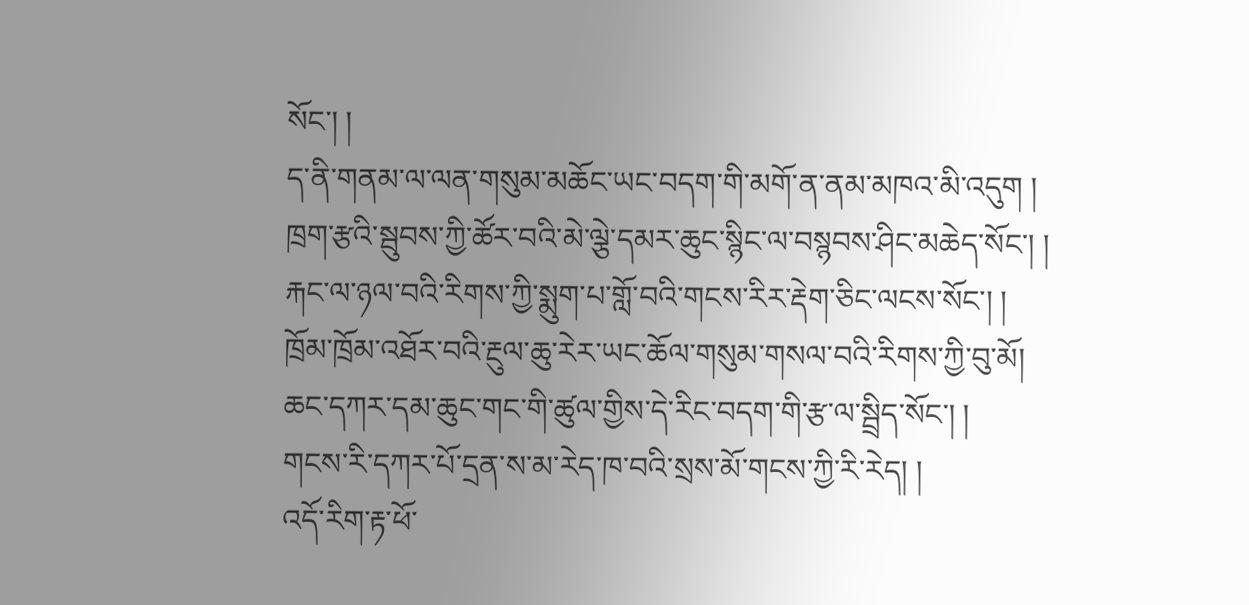སོང་། །
ད་ནི་གནམ་ལ་ལན་གསུམ་མཆོང་ཡང་བདག་གི་མགོ་ན་ནམ་མཁའ་མི་འདུག །
ཁྲག་རྩའི་སྦུབས་ཀྱི་ཚོར་བའི་མེ་ལྕེ་དམར་ཆུང་སྙིང་ལ་བསྙབས་ཤིང་མཆེད་སོང་། །
རྐང་ལ་ཉལ་བའི་རིགས་ཀྱི་སྨུག་པ་གློ་བའི་གངས་རིར་རྡེག་ཅིང་ལངས་སོང་། །
ཁྲོམ་ཁྲོམ་འཐོར་བའི་རྔུལ་ཆུ་རེར་ཡང་ཆོལ་གསུམ་གསལ་བའི་རིགས་ཀྱི་བུ་མོ།
ཆང་དཀར་དམ་ཆུང་གང་གི་ཚུལ་གྱིས་དེ་རིང་བདག་གི་རྩ་ལ་སྦྲིད་སོང་། །
གངས་རི་དཀར་པོ་དྲན་ས་མ་རེད་ཁ་བའི་སྲས་མོ་གངས་ཀྱི་རི་རེད། །
འདོ་རིག་རྟ་ཕོ་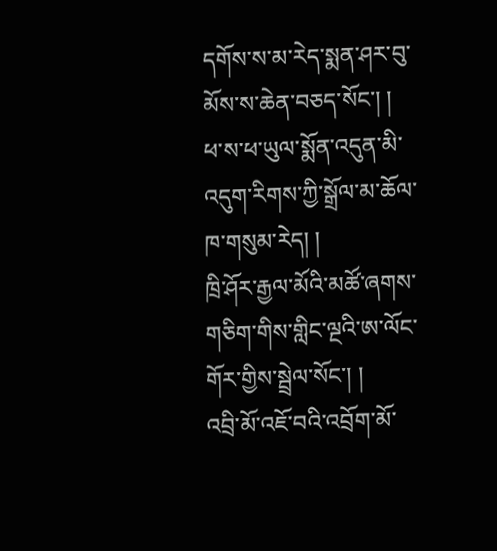དགོས་ས་མ་རེད་སྨན་ཤར་བུ་མོས་ས་ཆེན་བཅད་སོང་། །
ཕ་ས་ཕ་ཡུལ་སྨོན་འདུན་མི་འདུག་རིགས་ཀྱི་སྒྲོལ་མ་ཆོལ་ཁ་གསུམ་རེད། །
ཁྲི་ཤོར་རྒྱལ་མོའི་མཚོ་ཞགས་གཅིག་གིས་གླིང་ལྔའི་ཨ་ལོང་གོར་གྱིས་སྦྲེལ་སོང་། །
འབྲི་མོ་འཇོ་བའི་འབྲོག་མོ་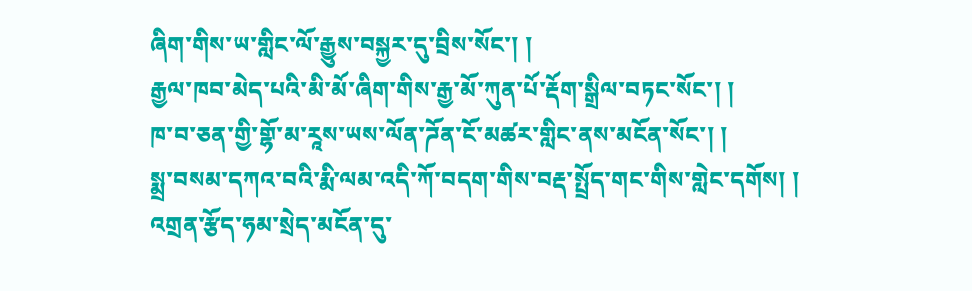ཞིག་གིས་ཡ་གླིང་ལོ་རྒྱུས་བསྐྱར་དུ་བྲིས་སོང་། །
རྒྱལ་ཁབ་མེད་པའི་མི་མོ་ཞིག་གིས་རྒྱ་མོ་ཀུན་པོ་རྡོག་སྒྲིལ་བཏང་སོང་། །
ཁ་བ་ཅན་གྱི་གྷོ་མ་རཱས་ཡས་ལོན་ཌོན་ངོ་མཚར་གླིང་ནས་མངོན་སོང་། །
སྨྲ་བསམ་དཀའ་བའི་རྨི་ལམ་འདི་ཀོ་བདག་གིས་བརྡ་སྤྲོད་གང་གིས་གླེང་དགོས། །
འགྲན་རྩོད་ཧམ་སྲེད་མངོན་དུ་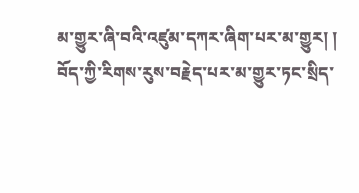མ་གྱུར་ཞི་བའི་འཛུམ་དཀར་ཞིག་པར་མ་གྱུར། །
བོད་ཀྱི་རིགས་རུས་བརྗེད་པར་མ་གྱུར་ཏང་སྲིད་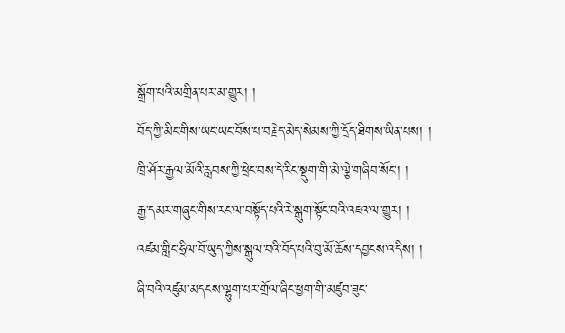སྒྲོག་པའི་མགྲིན་པར་མ་གྱུར། །
བོད་ཀྱི་མིང་གིས་ཡང་ཡང་བོས་པ་བརྗེད་མེད་སེམས་ཀྱི་དྲོད་ཐིགས་ཡིན་པས། །
ཁྲི་ཤོར་རྒྱལ་མོའི་རླབས་ཀྱི་ཕྲེང་བས་དེ་རིང་སྡུག་གི་མེ་ལྕེ་གཞིབ་སོང་། །
རྒྱ་དམར་གཞུང་གིས་རང་ལ་བསྟོད་པའི་རེ་སྒུག་སྟོང་བའི་འཇའ་ལ་གྱུར། །
འཛམ་གླིང་ཧྲིལ་བོ་ཡུད་ཀྱིས་སྒུལ་བའི་བོད་པའི་བུ་མོ་ཆོས་དབྱངས་འདིས། །
ཞི་བའི་འཛུམ་མདངས་ལྷུག་པར་གྲོལ་ཞིང་ཕྱག་གི་མཛུབ་ཟུང་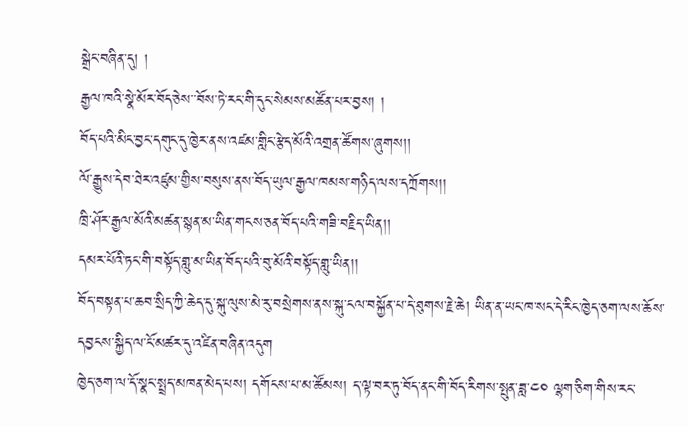སྒྲེང་བཞིན་དུ། །
རྒྱལ་ཁའི་སྣེ་མོར་བོད་ཅེས་་བོས་ཏེ་རང་གི་དུང་སེམས་མཚོན་པར་བྱས། །
བོད་པའི་མིང་བྱང་དགུང་དུ་ཁྱེར་ནས་འཛམ་གླིང་རྩེད་མོའི་འགྲན་ཚོགས་ཞུགས།།
ལོ་རྒྱུས་དེབ་ཐེར་འཛུམ་གྱིས་བསུས་ནས་བོད་ཡུལ་རྒྱལ་ཁམས་གཉིད་ལས་དཀྲོགས།།
ཁྲི་ཤོར་རྒྱལ་མོའི་མཚན་སྙན་མ་ཡིན་གངས་ཅན་བོད་པའི་གཟི་བརྗིད་ཡིན།།
དམར་པོའི་ཏང་གི་བསྟོད་གླུ་མ་ཡིན་བོད་པའི་བུ་མོའི་བསྟོད་གླུ་ཡིན།།
བོད་བསྟན་པ་ཆབ་སྲིད་ཀྱི་ཆེད་དུ་སྐུ་ལུས་མེ་རུ་བསྲེགས་ནས་སྐུ་ངལ་བསྐྱོན་པ་དེ་ཐུགས་རྗེ་ཆེ། ཡིན་ན་ཡང་ཁ་སང་དེ་རིང་ཁྱེད་ཅག་ལས་ཆོས་དབྱངས་སྐྱིད་ལ་ངོ་མཚར་དུ་འཛིན་བཞིན་འདུག
ཁྱེད་ཅག་ལ་དོ་སྣང་སྤྲད་མཁན་མེད་པས། དགོངས་པ་མ་ཚོམས། ད་ལྟ་བར་ཏུ་བོད་ནང་གི་བོད་རིགས་སྤུན་ཟླ་༤༠ ལྷག་ཅིག་གིས་རང་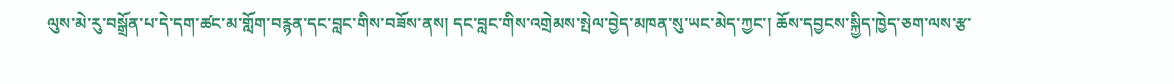ལུས་མེ་རུ་བསྒྲོན་པ་དེ་དག་ཚང་མ་གློག་བརྙན་དང་བླང་གིས་བཟོས་ནས། དང་བླང་གིས་འགྲེམས་སྤེལ་བྱེད་མཁན་སུ་ཡང་མེད་ཀྱང་། ཆོས་དབྱངས་སྐྱིད་ཁྱེད་ཅག་ལས་རྩ་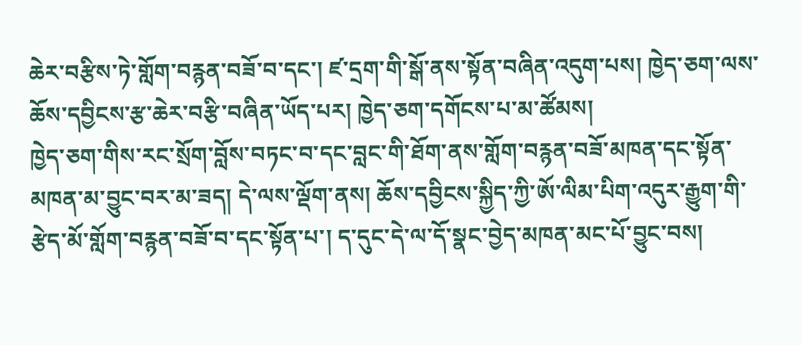ཆེར་བརྩིས་ཏེ་གློག་བརྙན་བཟོ་བ་དང་། ཛ་དྲག་གི་སྒོ་ནས་སྟོན་བཞིན་འདུག་པས། ཁྱེད་ཅག་ལས་ཆོས་དབྱིངས་རྩ་ཆེར་བརྩི་བཞིན་ཡོད་པར། ཁྱེད་ཅག་དགོངས་པ་མ་ཚོམས།
ཁྱེད་ཅག་གིས་རང་སྲོག་བློས་བཏང་བ་དང་བླང་གི་ཐོག་ནས་གློག་བརྙན་བཟོ་མཁན་དང་སྟོན་མཁན་མ་བྱུང་བར་མ་ཟད། དེ་ལས་ལྡོག་ནས། ཆོས་དབྱིངས་སྐྱིད་ཀྱི་ཨོ་ལིམ་པིག་འདུར་རྒྱུག་གི་རྩེད་མོ་གློག་བརྙན་བཟོ་བ་དང་སྟོན་པ་། ད་དུང་དེ་ལ་དོ་སྣང་བྱེད་མཁན་མང་པོ་བྱུང་བས།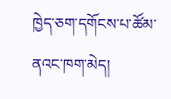ཁྱེད་ཅག་དགོངས་པ་ཚོམ་ནའང་ཁག་མེད།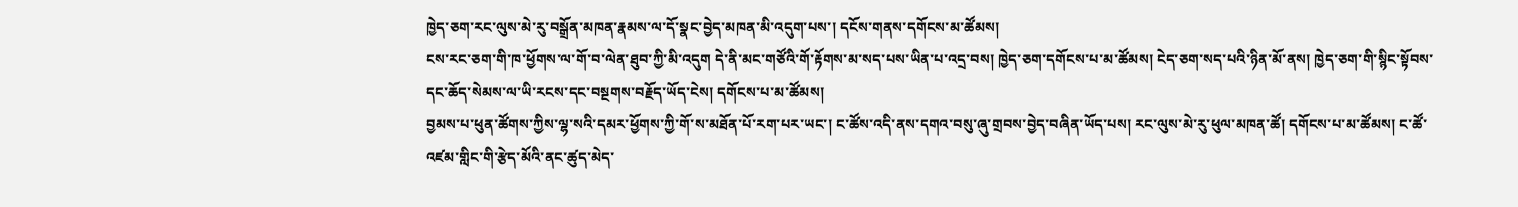ཁྱེད་ཅག་རང་ལུས་མེ་རུ་བསྒྲོན་མཁན་རྣམས་ལ་དོ་སྣང་བྱེད་མཁན་མི་འདུག་པས་། དངོས་གནས་དགོངས་མ་ཚོམས།
ངས་རང་ཅག་གི་ཁ་ཕྱོགས་ལ་གོ་བ་ལེན་ཐུབ་ཀྱི་མི་འདུག དེ་ནི་མང་གཙོའི་གོ་རྟོགས་མ་སད་པས་ཡིན་པ་འདྲ་བས། ཁྱེད་ཅག་དགོངས་པ་མ་ཚོམས། ངེད་ཅག་སད་པའི་ཉིན་མོ་ནས། ཁྱེད་ཅག་གི་སྙིང་སྟོབས་དང་ཆོད་སེམས་ལ་ཡི་རངས་དང་བསྔགས་བརྗོད་ཡོད་ངེས། དགོངས་པ་མ་ཚོམས།
བྱམས་པ་ཕུན་ཚོགས་ཀྱིས་ལྷ་སའི་དམར་ཕྱོགས་ཀྱི་གོ་ས་མཐོན་པོ་རག་པར་ཡང་། ང་ཚོས་འདི་ནས་དགའ་བསུ་ཞུ་གྲབས་བྱེད་བཞིན་ཡོད་པས། རང་ལུས་མེ་རུ་ཕུལ་མཁན་ཚོ། དགོངས་པ་མ་ཚོམས། ང་ཚོ་འཛམ་གླིང་གི་རྩེད་མོའི་ནང་ཚུད་མེད་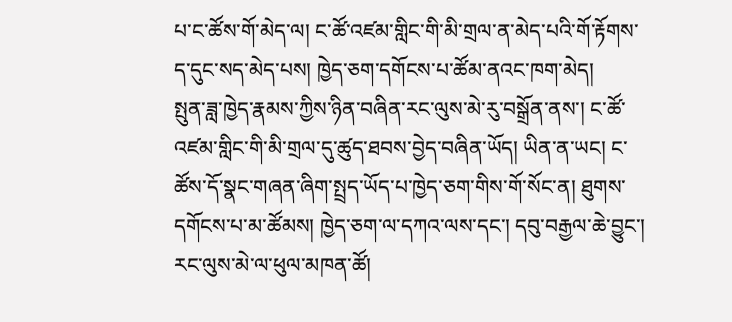པ་ང་ཚོས་གོ་མེད་ལ། ང་ཚོ་འཛམ་གླིང་གི་མི་གྲལ་ན་མེད་པའི་གོ་རྟོགས་ད་དུང་སད་མེད་པས། ཁྱེད་ཅག་དགོངས་པ་ཚོམ་ནའང་ཁག་མེད།
སྤུན་ཟླ་ཁྱེད་རྣམས་ཀྱིས་ཉིན་བཞིན་རང་ལུས་མེ་རུ་བསྒྲོན་ནས་། ང་ཚོ་འཛམ་གླིང་གི་མི་གྲལ་དུ་ཚུད་ཐབས་བྱེད་བཞིན་ཡོད། ཡིན་ན་ཡང། ང་ཚོས་དོ་སྣང་གཞན་ཞིག་སྤྲད་ཡོད་པ་ཁྱེད་ཅག་གིས་གོ་སོང་ན། ཐུགས་དགོངས་པ་མ་ཚོམས། ཁྱེད་ཅག་ལ་དཀའ་ལས་དང་། དབུ་བརྒྱལ་ཆེ་བྱུང་། རང་ལུས་མེ་ལ་ཕུལ་མཁན་ཚོ།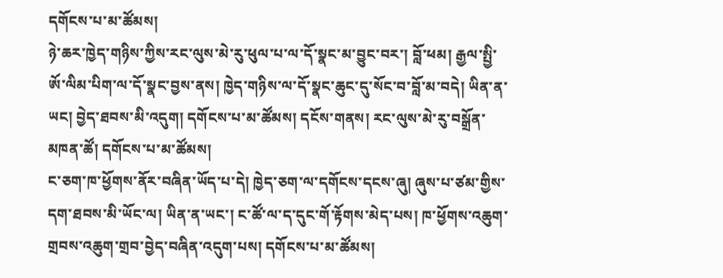དགོངས་པ་མ་ཚོམས།
ཉེ་ཆར་ཁྱེད་གཉིས་ཀྱིས་རང་ལུས་མེ་རུ་ཕུལ་པ་ལ་དོ་སྣང་མ་བྱུང་བར་། བློ་ཕམ། རྒྱལ་སྤྱི་ཨོ་ལིམ་པིག་ལ་དོ་སྣང་བྱས་ནས། ཁྱེད་གཉིས་ལ་དོ་སྣང་ཆུང་དུ་སོང་བ་བློ་མ་བདེ། ཡིན་ན་ཡང། བྱེད་ཐབས་མི་འདུག། དགོངས་པ་མ་ཚོམས། དངོས་གནས། རང་ལུས་མེ་རུ་བསྒྲོན་མཁན་ཚོ། དགོངས་པ་མ་ཚོམས།
ང་ཅག་ཁ་ཕྱོགས་ནོར་བཞིན་ཡོད་པ་དེ། ཁྱེད་ཅག་ལ་དགོངས་དངས་ཞུ། ཞུས་པ་ཙམ་གྱིས་དག་ཐབས་མི་ཡོང་ལ། ཡིན་ན་ཡང་། ང་ཚོ་ལ་ད་དུང་གོ་རྟོགས་མེད་པས། ཁ་ཕྱོགས་འཆུག་གྲབས་འཆུག་གྲབ་བྱེད་བཞིན་འདུག་པས། དགོངས་པ་མ་ཚོམས།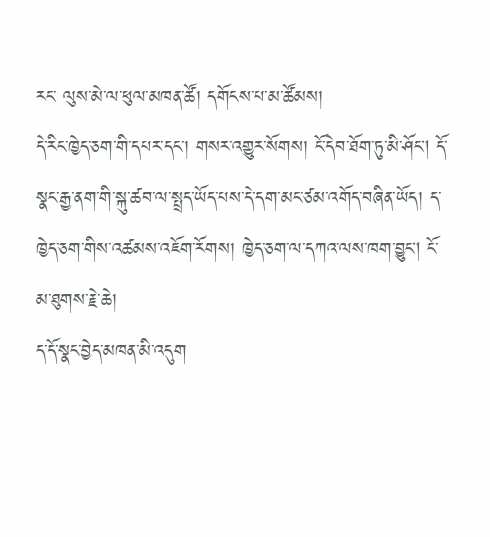རང་ ལུས་མེ་ལ་ཕུལ་མཁན་ཚོ། དགོངས་པ་མ་ཚོམས།
དེ་རིང་ཁྱེད་ཅག་གི་དཔར་དང་། གསར་འགྱུར་སོགས། ངོ་དེབ་ཐོག་ཏུ་མི་ཤོང། དོ་སྣང་རྒྱ་ནག་གི་སྐུ་ཚབ་ལ་སྤྲད་ཡོད་པས་དེ་དག་མང་ཙམ་འགོད་བཞིན་ཡོད། ད་ཁྱེད་ཅག་གིས་འཚམས་འཇོག་རོགས། ཁྱེད་ཅག་ལ་དཀའ་ལས་ཁག་བྱུང། ངོ་མ་ཐུགས་རྗེ་ཆེ།
ད་དོ་སྣང་བྱེད་མཁན་མི་འདུག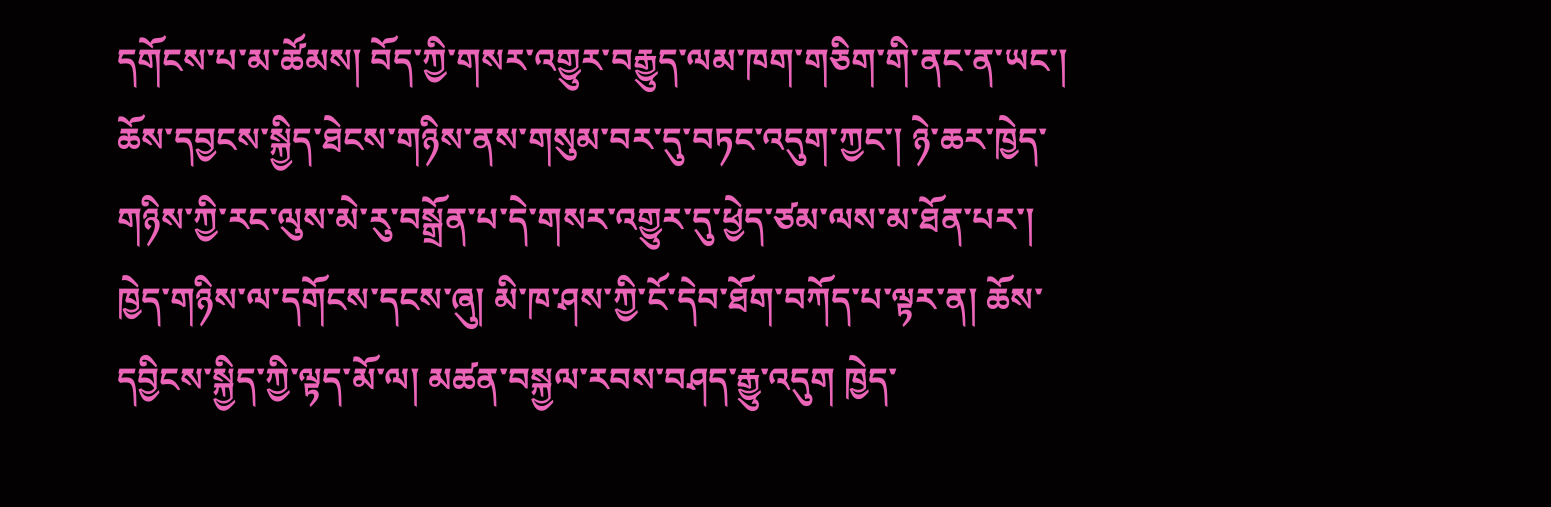དགོངས་པ་མ་ཚོམས། བོད་ཀྱི་གསར་འགྱུར་བརྒྱུད་ལམ་ཁག་གཅིག་གི་ནང་ན་ཡང་། ཆོས་དབྱངས་སྐྱིད་ཐེངས་གཉིས་ནས་གསུམ་བར་དུ་བཏང་འདུག་ཀྱང་། ཉེ་ཆར་ཁྱེད་གཉིས་ཀྱི་རང་ལུས་མེ་རུ་བསྒྲོན་པ་དེ་གསར་འགྱུར་དུ་ཕྱེད་ཙམ་ལས་མ་ཐོན་པར་། ཁྱེད་གཉིས་ལ་དགོངས་དངས་ཞུ། མི་ཁ་ཤས་ཀྱི་ངོ་དེབ་ཐོག་བཀོད་པ་ལྟར་ན། ཆོས་དབྱིངས་སྐྱིད་ཀྱི་ལྟད་མོ་ལ། མཚན་བསྐྱལ་རབས་བཤད་རྒྱུ་འདུག ཁྱེད་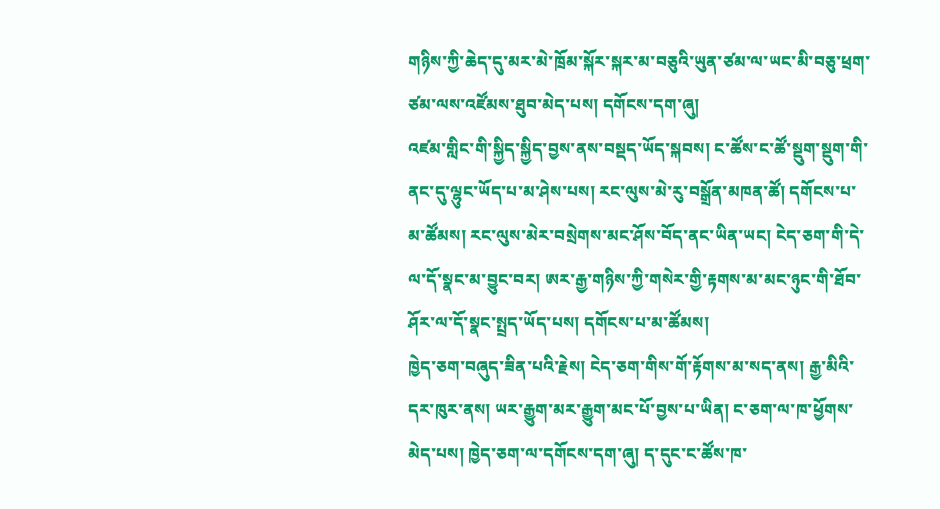གཉིས་ཀྱི་ཆེད་དུ་མར་མེ་ཁྲོམ་སྐོར་སྐར་མ་བཅུའི་ཡུན་ཙམ་ལ་ཡང་མི་བཅུ་ཕྲག་ཙམ་ལས་འཛོམས་ཐུབ་མེད་པས། དགོངས་དག་ཞུ།
འཛམ་གླིང་གི་སྐྱིད་སྐྱིད་བྱས་ནས་བསྡད་ཡོད་སྐབས། ང་ཚོས་ང་ཚོ་སྡུག་སྡུག་གི་ནང་དུ་ལྷུང་ཡོད་པ་མ་ཤེས་པས། རང་ལུས་མེ་རུ་བསྒྲོན་མཁན་ཚོ། དགོངས་པ་མ་ཚོམས། རང་ལུས་མེར་བསྲེགས་མང་ཤོས་བོད་ནང་ཡིན་ཡང། ངེད་ཅག་གི་དེ་ལ་དོ་སྣང་མ་བྱུང་བར། ཨར་རྒྱ་གཉིས་ཀྱི་གསེར་གྱི་རྟགས་མ་མང་ཉུང་གི་ཐོབ་ཤོར་ལ་དོ་སྣང་སྤྲད་ཡོད་པས། དགོངས་པ་མ་ཚོམས།
ཁྱེད་ཅག་བཞུད་ཟིན་པའི་རྗེས། ངེད་ཅག་གིས་གོ་རྟོགས་མ་སད་ནས། རྒྱ་མིའི་དར་ཁུར་ནས། ཡར་རྒྱུག་མར་རྒྱུག་མང་པོ་བྱས་པ་ཡིན། ང་ཅག་ལ་ཁ་ཕྱོགས་མེད་པས། ཁྱེད་ཅག་ལ་དགོངས་དག་ཞུ། ད་དུང་ང་ཚོས་ཁ་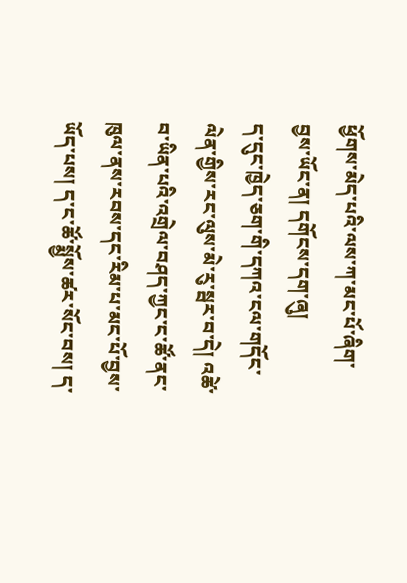ཕྱོགས་མེད་པའི་ལས་ཀ་མང་པོ་ཞིག་བྱས་ཡོང་ན། དགོངས་དག་ཞུ།
ད་དུང་ཁྱེད་ཅག་གི་དཀའ་ངལ་གདོང་ལེན་གྱིས་རང་ལུས་མེ་རུ་སྦར་བ་དེ། འཚེ་བ་ཡིན་པའི་འགྲེལ་བཤད་ཀྱང་ང་ཚོ་ནང་ཁུལ་ནས་རབས་དང་རིམ་པ་མང་པོ་བྱས་ཡོད་པས། ད་ང་ཚོ་སྨྱོས་ཚར་སོང་བས། ད་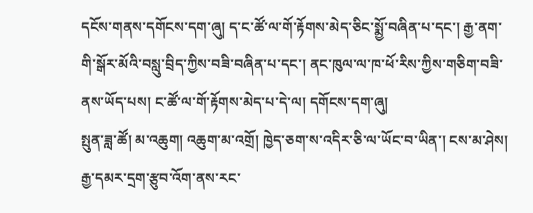དངོས་གནས་དགོངས་དག་ཞུ། ད་ང་ཚོ་ལ་གོ་རྟོགས་མེད་ཅིང་སྨྱོ་བཞིན་པ་དང་། རྒྱ་ནག་གི་སྒོར་མོའི་བསླུ་བྲིད་ཀྱིས་བཟི་བཞིན་པ་དང་། ནང་ཁུལ་ལ་ཁ་ཕོ་རིས་ཀྱིས་གཅིག་བཟི་ནས་ཡོད་པས། ང་ཚོ་ལ་གོ་རྟོགས་མེད་པ་དེ་ལ། དགོངས་དག་ཞུ།
སྤུན་ཟླ་ཚོ། མ་འཆུག། འཆུག་མ་འགྲོ། ཁྱེད་ཅག་ས་འདིར་ཅི་ལ་ཡོང་བ་ཡིན་། ངས་མ་ཤེས།
རྒྱ་དམར་དྲག་རྩུབ་འོག་ནས་རང་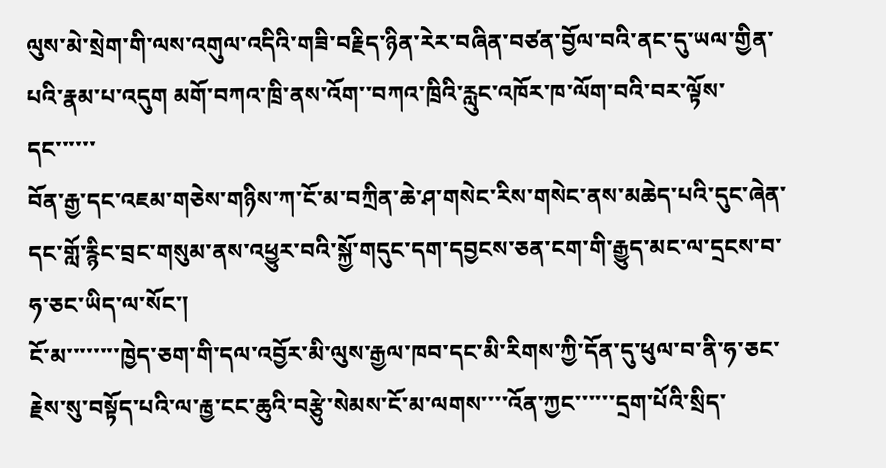ལུས་མེ་སྲེག་གི་ལས་འགུལ་འདིའི་གཟི་བརྗིད་ཉིན་རེར་བཞིན་བཙན་བྱོལ་བའི་ནང་དུ་ཡལ་གྱིན་པའི་རྣམ་པ་འདུག མགོ་བཀའ་ཁྲི་ནས་འོག་་བཀའ་ཁྲིའི་རླུང་འཁོར་ཁ་ལོག་བའི་བར་ལྟོས་དང་་་་་་
བོན་རྒྱ་དང་འཇམ་གཅེས་གཉིས་ཀ་ངོ་མ་བཀྲིན་ཆེ་ཤ་གསེང་རིས་གསེང་ནས་མཆེད་པའི་དུང་ཞེན་དང་གློ་རྙིང་བྲང་གསུམ་ནས་འཕྱུར་བའི་སྐྱོ་གདུང་དག་དབྱངས་ཅན་ངག་གི་རྒྱུད་མང་ལ་དྲངས་བ་ཧ་ཅང་ཡིད་ལ་སོང་།
ངོ་མ་་་་་་་་ཁྱེད་ཅག་གི་དལ་འབྱོར་མི་ལུས་རྒྱལ་ཁབ་དང་མི་རིགས་ཀྱི་དོན་དུ་ཕུལ་བ་ནི་ཧ་ཅང་རྗེས་སུ་བསྟོད་པའི་ལ་རྑྱ་ངང་ཆུའི་བརྩེུ་སེམས་ངོ་མ་ལགས་་་་འོན་ཀྱང་་་་་་དྲག་པོའི་སྲིད་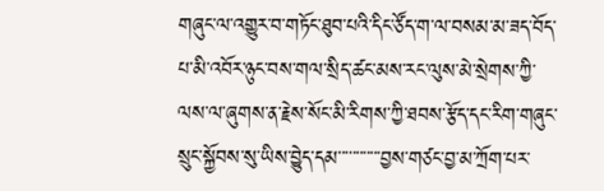གཞུང་ལ་འགྱུར་བ་གཏོང་ཐུབ་པའི་དིང་ཙོད་ག་ལ་བསམ་མ་ཟད་བོད་པ་མི་འབོར་ཉུང་བས་གལ་སྲིད་ཚང་མས་རང་ལུས་མེ་སྲེགས་ཀྱི་ལས་ལ་ཞུགས་ན་རྗེས་སོང་མི་རིགས་ཀྱི་ཐབས་རྩོད་དང་རིག་གཞུང་སྲུང་སྐྱོབས་སུ་ཡིས་བྱེུད་དམ་་་་་་་་་་་་བྱས་གཙང་བྱ་མ་ཀྲོག་པར་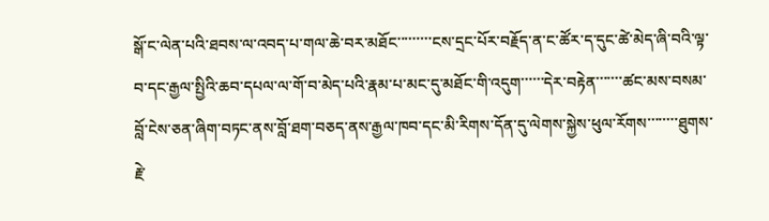སྒོ་ང་ལེན་པའི་ཐབས་ལ་འབད་པ་གལ་ཆེ་བར་མཐོང་་་་་་་་་ངས་དྲང་པོར་བརྗོད་ན་ང་ཚོར་ད་དུང་ཚེ་མེད་ཞི་བའི་ལྟ་བ་དང་རྒྱལ་སྤྱིའི་ཆབ་དཔལ་ལ་གོ་བ་མེད་པའི་རྣམ་པ་མང་དུ་མཐོང་གི་འདུག་་་་་་དེར་བརྟེན་་་་་་་ཚང་མས་བསམ་བློ་ངེས་ཅན་ཞིག་བཏང་ནས་བློ་ཐག་བཅད་ནས་རྒྱལ་ཁབ་དང་མི་རིགས་དོན་དུ་ལེགས་སྐྱེས་ཕུལ་རོགས་་་་་་་་ཐུགས་རྗེ་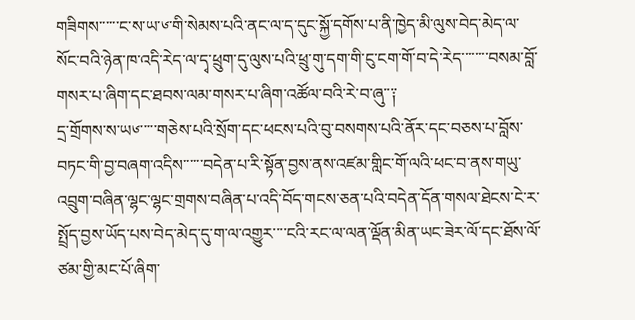གཟིགས་་་་་་ང་ས་ཡ་༦་གི་སེམས་པའི་ནང་ལ་ད་དུང་སྐྱོ་དགོས་པ་ནི་ཁྱེད་མི་ལུས་བེད་མེད་ལ་སོང་བའི་ཉེན་ཁ་འདི་རེད་ལ་དྭ་ཕྲུག་དུ་ལུས་པའི་ཕྲུ་གུ་དག་གི་ངུ་ངག་གོ་བ་དེ་རེད་་་་་་་་བསམ་བློ་གསར་པ་ཞིག་དང་ཐབས་ལམ་གསར་པ་ཞིག་འཚོལ་བའི་རེ་བ་ཞུ་་༑
དྲ་གྲོགས་ས་ཡ༦་་་་་གཅེས་པའི་སྲོག་དང་ཕངས་པའི་བུ་བསགས་པའི་ནོར་དང་བཅས་པ་བློས་བཏང་གི་བྱ་བཞག་འདིས་་་་་་བདེན་པ་རི་སྟོན་བྱས་ནས་འཛམ་གླིང་གོ་ལའི་ཕང་བ་ནས་གཡུ་འབྲུག་བཞིན་ལྷང་ལྷང་གྲགས་བཞིན་པ་འདི་བོད་གངས་ཅན་པའི་བདེན་དོན་གསལ་ཐེངས་ངེ་ར་སྤྲོད་བྱས་ཡོད་པས་བེད་མེད་དུ་ག་ལ་འགྱུར་་་་ངའི་རང་ལ་ལན་ལྡོན་མིན་ཡང་ཟེར་ལོ་དང་ཐོས་ལོ་ཙམ་གྱི་མང་པོ་ཞིག་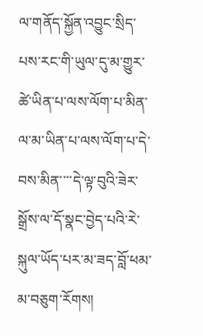ལ་གནོད་སྐྱོན་འབྱུང་སྲིད་པས་རང་གི་ཡུལ་དུ་མ་གྱུར་ཚེ་ཡིན་པ་ལས་ལོག་པ་མིན་ལ་མ་ཡིན་པ་ལས་ལོག་པ་དེ་བས་མིན་་་་དེ་ལྟ་བུའི་ཟེར་སྒྲོས་ལ་དོ་སྣང་བྱེད་པའི་རེ་སྐུལ་ཡོད་པར་མ་ཟད་བློ་ཕམ་མ་བཅུག་རོགས།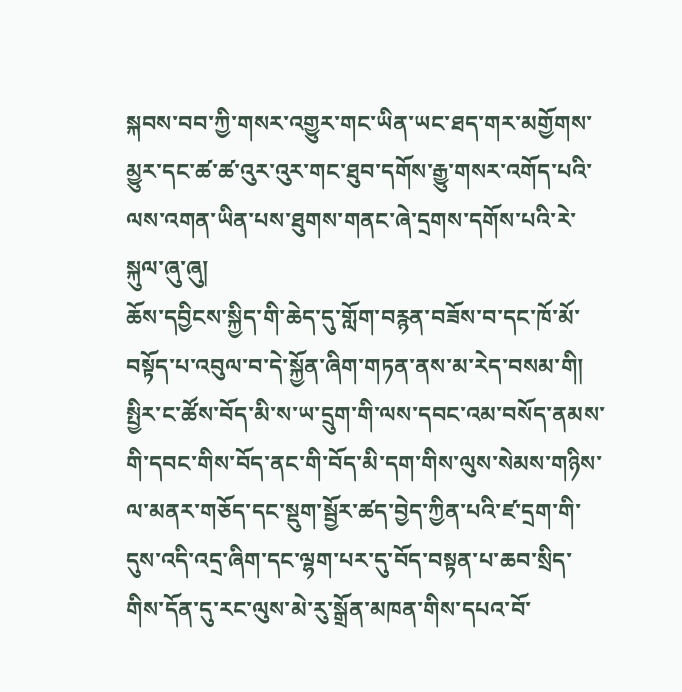སྐབས་བབ་ཀྱི་གསར་འགྱུར་གང་ཡིན་ཡང་ཐད་གར་མགྱོགས་མྱུར་དང་ཚ་ཚ་འུར་འུར་གང་ཐུབ་དགོས་རྒྱུ་གསར་འགོད་པའི་ལས་འགན་ཡིན་པས་ཐུགས་གནང་ཞེ་དྲགས་དགོས་པའི་རེ་སྐུལ་ཞུ་ཞུ།
ཆོས་དབྱིངས་སྐྱིད་གི་ཆེད་དུ་གློག་བརྙན་བཟོས་བ་དང་ཁོ་མོ་བསྟོད་པ་འབུལ་བ་དེ་སྐྱོན་ཞིག་གཏན་ནས་མ་རེད་བསམ་གི། སྤྱིར་ང་ཚོས་བོད་མི་ས་ཡ་དྲུག་གི་ལས་དབང་འམ་བསོད་ནམས་གི་དབང་གིས་བོད་ནང་གི་བོད་མི་དག་གིས་ལུས་སེམས་གཉིས་ལ་མནར་གཅོད་དང་སྡུག་སྦྱོར་ཚད་བྱེད་ཀྱིན་པའི་ཛ་དྲག་གི་དུས་འདི་འདྲ་ཞིག་དང་ལྷག་པར་དུ་བོད་བསྟན་པ་ཆབ་སྲིད་གིས་དོན་དུ་རང་ལུས་མེ་རུ་སྒྲོན་མཁན་གིས་དཔའ་བོ་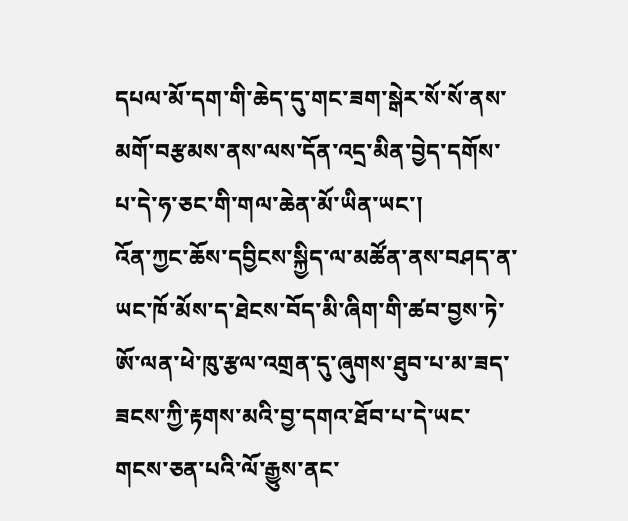དཔལ་མོ་དག་གི་ཆེད་དུ་གང་ཟག་སྒེར་སོ་སོ་ནས་མགོ་བརྩམས་ནས་ལས་དོན་འདྲ་མིན་བྱེད་དགོས་པ་དེ་ཧ་ཅང་གི་གལ་ཆེན་མོ་ཡིན་ཡང་།
འོན་ཀྱང་ཆོས་དབྱིངས་སྐྱིད་ལ་མཚོན་ནས་བཤད་ན་ཡང་ཁོ་མོས་ད་ཐེངས་བོད་མི་ཞིག་གི་ཚབ་བྱས་ཏེ་ཨོ་ལན་ཕེ་ཁུ་རྩལ་འགྲན་དུ་ཞུགས་ཐུབ་པ་མ་ཟད་ཟངས་ཀྱི་རྟགས་མའི་བྱ་དགའ་ཐོབ་པ་དེ་ཡང་གངས་ཅན་པའི་ལོ་རྒྱུས་ནང་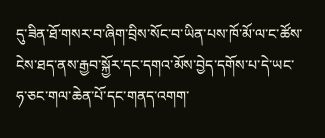དུ་ཟིན་ཐོ་གསར་བ་ཞིག་བྲིས་སོང་བ་ཡིན་པས་ཁོ་མོ་ལ་ང་ཚོས་ངེས་ཐད་ནས་རྒྱབ་སྐྱོར་དང་དགའ་མོས་བྱེད་དགོས་པ་དེ་ཡང་ཧ་ཅང་གལ་ཆེན་པོ་དང་གནད་འགག་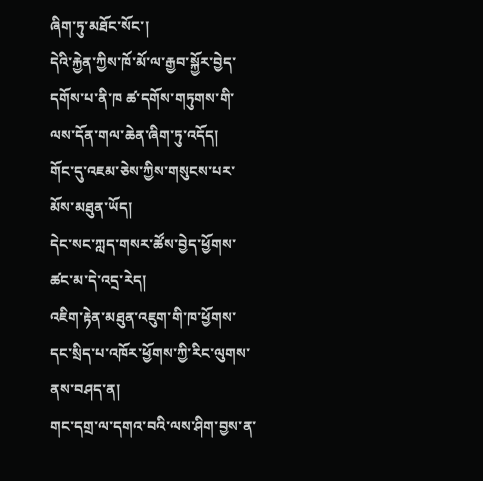ཞིག་ཏུ་མཐོང་སོང་།
དེའི་རྐྱེན་ཀྱིས་ཁོ་མོ་ལ་རྒྱབ་སྐྱོར་བྱེད་དགོས་པ་ནི་ཁ ཚ་དགོས་གཏུགས་གི་ལས་དོན་གལ་ཆེན་ཞིག་ཏུ་འདོད།
གོང་དུ་འཇམ་ཅེས་ཀྱིས་གསུངས་པར་མོས་མཐུན་ཡོད།
དེང་སང་ཀླད་གསར་ཚོས་བྱེད་ཕྱོགས་ཚང་མ་དེ་འདྲ་རེད།
འཇིག་རྟེན་མཐུན་འཇུག་གི་ཁ་ཕྱོགས་དང་སྲིད་པ་འཁོར་ཕྱོགས་ཀྱི་རིང་ལུགས་ནས་བཤད་ན།
གང་དགྲ་ལ་དགའ་བའི་ལས་ཤིག་བྱས་ན་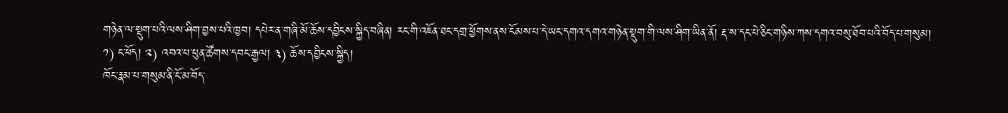གཉེན་ལ་སྡུག་པའི་ལས་ཤིག་བྱས་པའི་ཁྱབ། དཔེར་ན་གཞི་མོ་ཆོས་དབྱིངས་སྐྱིད་བཞིན། རང་གི་འཇོན་ཐང་དགྲ་ཕྱོགས་ནས་ངོམས་པ་དེ་ཡང་དགའ་དགའ་གཉེན་སྡུག་གི་ལས་ཤིག་ཡིན་ནོ། རྡ་ས་དང་པེ་ཅིང་གཉིས་ཀས་དགའ་བསུ་ཐོབ་པའི་བོད་པ་གསུམ།
༡) ང་ཕོད། ༢) འབའ་པ་ཕུན་ཚོགས་དབང་རྒྱལ། ༣) ཆོས་དབྱིངས་སྐྱིད།
ཁོང་རྣམ་པ་གསུམ་ནི་ངོ་མ་བོད་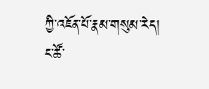ཀྱི་འཇོན་པོ་རྣམ་གསུམ་རེད།
ང་ཚོ་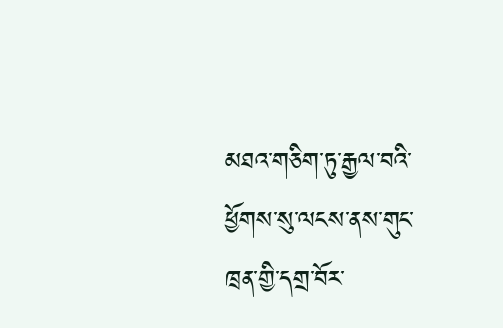མཐའ་གཅིག་ཏུ་རྒྱལ་བའི་ཕྱོགས་སུ་ལངས་ནས་གུང་ཁྲན་གྱི་དགྲ་བོར་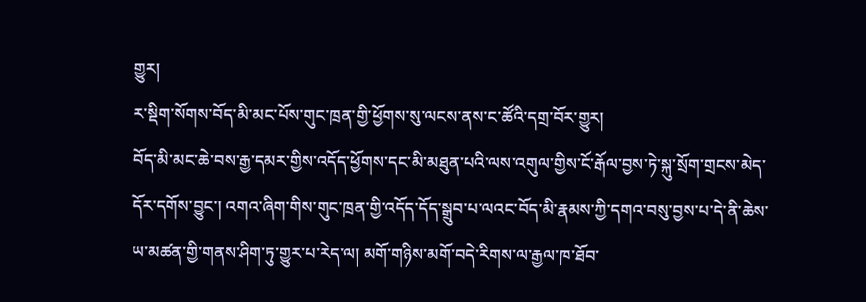གྱུར།
ར་སྡིག་སོགས་བོད་མི་མང་པོས་གུང་ཁྲན་གྱི་ཕྱོགས་སུ་ལངས་ནས་ང་ཚོའི་དགྲ་བོར་གྱུར།
བོད་མི་མང་ཆེ་བས་རྒྱ་དམར་གྱིས་འདོད་ཕྱོགས་དང་མི་མཐུན་པའི་ལས་འགུལ་གྱིས་ངོ་རྒོལ་བྱས་ཏེ་སྐུ་སྲོག་གྲངས་མེད་དོར་དགོས་བྱུང་། འགའ་ཞིག་གིས་གུང་ཁྲན་གྱི་འདོད་དོད་སྒྲུབ་པ་ལའང་བོད་མི་རྣམས་ཀྱི་དགའ་བསུ་བྱས་པ་དེ་ནི་ཆེས་ཡ་མཚན་གྱི་གནས་ཤིག་ཏུ་གྱུར་པ་རེད་ལ། མགོ་གཉིས་མགོ་བདེ་རིགས་ལ་རྒྱལ་ཁ་ཐོབ་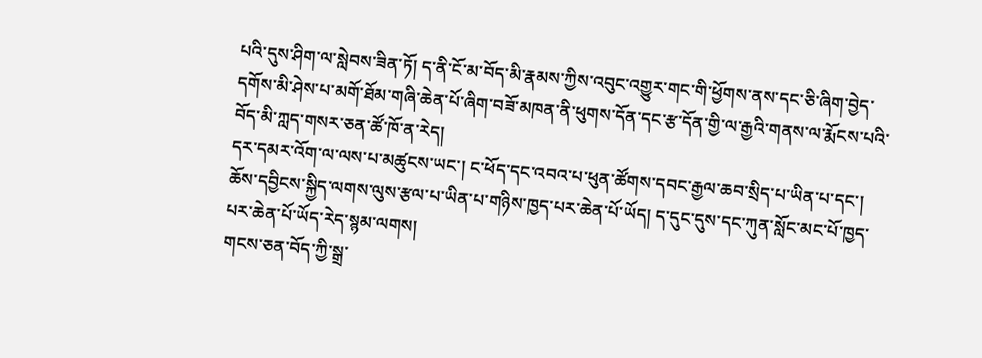པའི་དུས་ཤིག་ལ་སླེབས་ཟིན་ཏོ། ད་ནི་ངོ་མ་བོད་མི་རྣམས་ཀྱིས་འབུང་འགྱུར་གང་གི་ཕྱོགས་ནས་དང་ཅི་ཞིག་བྱེད་དགོས་མི་ཤེས་པ་མགོ་ཐོམ་གཞི་ཆེན་པོ་ཞིག་བཟོ་མཁན་ནི་ཕུགས་དོན་དང་རྩ་དོན་གྱི་ལ་རྒྱའི་གནས་ལ་རྨོངས་པའི་བོད་མི་ཀླད་གསར་ཅན་ཚོ་ཁོ་ན་རེད།
དར་དམར་འོག་ལ་ལས་པ་མཚུངས་ཡང་། ང་ཕོད་དང་འབའ་པ་ཕུན་ཚོགས་དབང་རྒྱལ་ཆབ་སྲིད་པ་ཡིན་པ་དང་། ཆོས་དབྱིངས་སྐྱིད་ལགས་ལུས་རྩལ་པ་ཡིན་པ་གཉིས་ཁྱད་པར་ཆེན་པོ་ཡོད། ད་དུང་དུས་དང་ཀུན་སློང་མང་པོ་ཁྱད་པར་ཆེན་པོ་ཡོད་རེད་སྙམ་ལགས།
གངས་ཅན་བོད་ཀྱི་སྒྲ་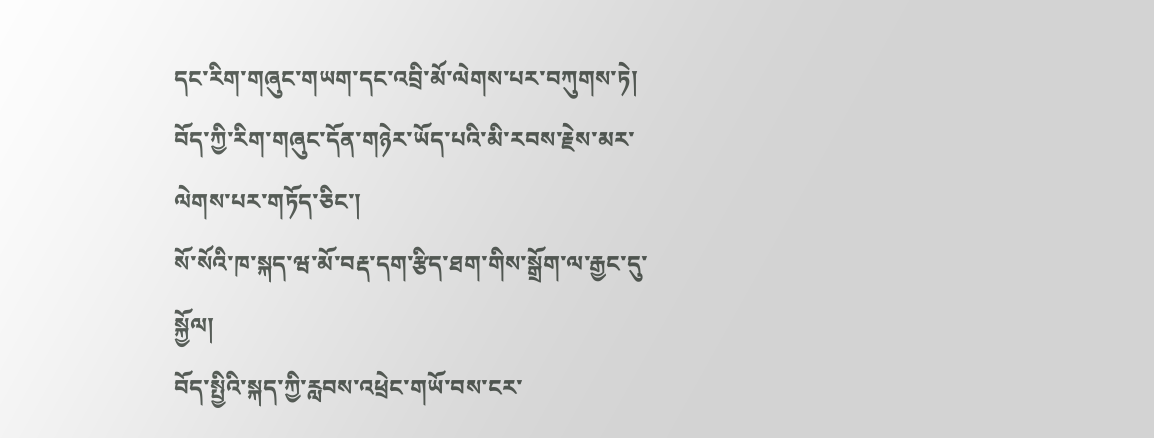དང་རིག་གཞུང་གཡག་དང་འབྲི་མོ་ལེགས་པར་བཀུགས་ཏེ།
བོད་ཀྱི་རིག་གཞུང་དོན་གཉེར་ཡོད་པའི་མི་རབས་རྗེས་མར་ལེགས་པར་གཏོད་ཅིང་།
སོ་སོའི་ཁ་སྐད་ཝ་མོ་བརྡ་དག་རྩིད་ཐག་གིས་སྒྲོག་ལ་རྒྱང་དུ་སྐྱོལ།
བོད་སྤྱིའི་སྐད་ཀྱི་རླབས་འཕྲེང་གཡོ་བས་ངར་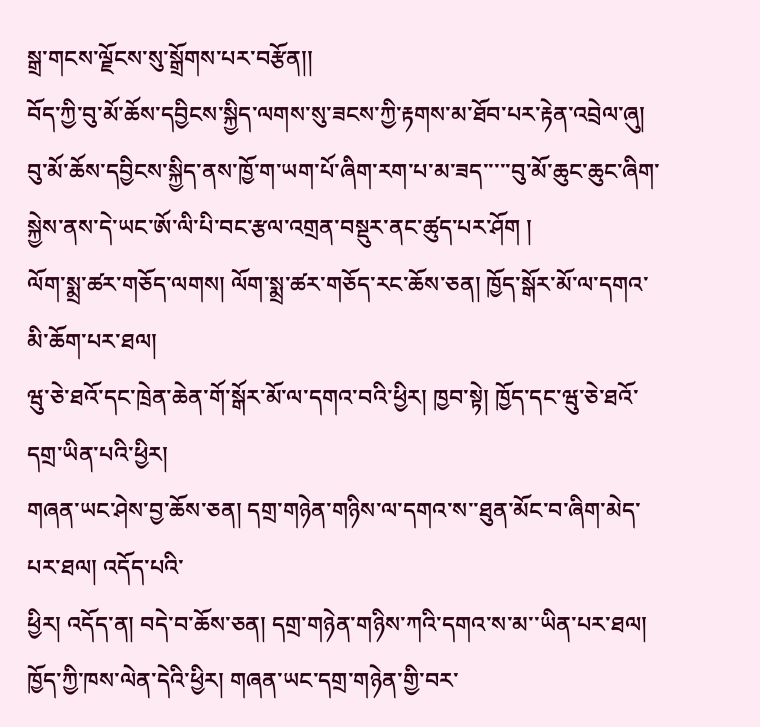སྒྲ་གངས་ལྗོངས་སུ་སྒྲོགས་པར་བརྩོན།།
བོད་ཀྱི་བུ་མོ་ཆོས་དབྱིངས་སྐྱིད་ལགས་སུ་ཟངས་ཀྱི་རྟགས་མ་ཐོབ་པར་རྟེན་འབྲེལ་ཞུ།
བུ་མོ་ཆོས་དབྱིངས་སྐྱིད་ནས་ཁྱོ་ག་ཡག་པོ་ཞིག་རག་པ་མ་ཟད་་་་་བུ་མོ་ཆུང་ཆུང་ཞིག་སྐྱེས་ནས་དེ་ཡང་ཨོ་ལི་པི་བང་རྩལ་འགྲན་བསྡུར་ནང་ཚུད་པར་ཤོག །
ལོག་སྨྲ་ཚར་གཅོད་ལགས། ལོག་སྨྲ་ཚར་གཅོད་རང་ཆོས་ཅན། ཁྱོད་སྒོར་མོ་ལ་དགའ་མི་ཆོག་པར་ཐལ།
ཝུ་ཅེ་ཐའོ་དང་ཁྲེན་ཆེན་གོ་སྒོར་མོ་ལ་དགའ་བའི་ཕྱིར། ཁྱབ་སྟེ། ཁྱོད་དང་ཝུ་ཅེ་ཐའོ་དགྲ་ཡིན་པའི་ཕྱིར།
གཞན་ཡང་ཤེས་བྱ་ཆོས་ཅན། དགྲ་གཉེན་གཉིས་ལ་དགའ་ས་་ཐུན་མོང་བ་ཞིག་མེད་པར་ཐལ། འདོད་པའི་
ཕྱིར། འདོད་ན། བདེ་བ་ཆོས་ཅན། དགྲ་གཉེན་གཉིས་ཀའི་དགའ་ས་མ་་ཡིན་པར་ཐལ། ཁྱོད་ཀྱི་ཁས་ལེན་དེའི་ཕྱིར། གཞན་ཡང་དགྲ་གཉེན་གྱི་བར་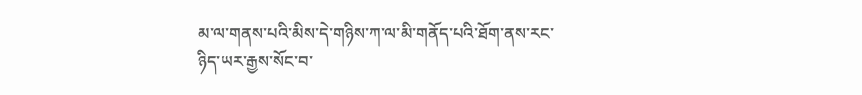མ་ལ་གནས་པའི་མིས་དེ་གཉིས་ཀ་ལ་མི་གནོད་པའི་ཐོག་ནས་རང་
ཉིད་ཡར་རྒྱས་སོང་བ་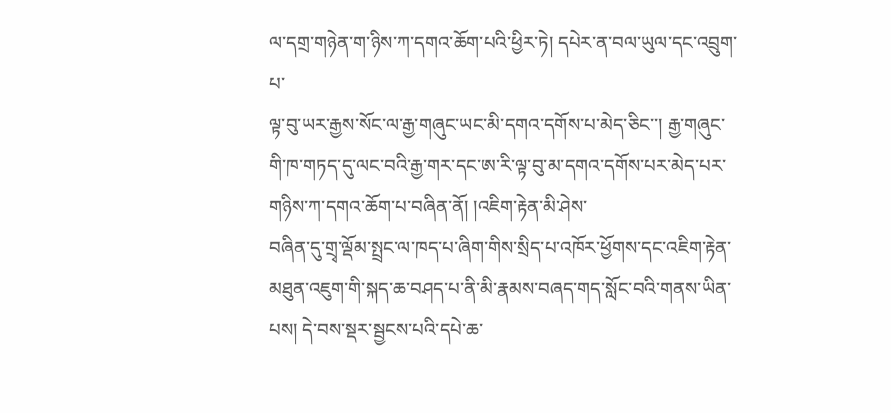ལ་དགྲ་གཉེན་ག་ཉིས་ཀ་དགའ་ཆོག་པའི་ཕྱིར་ཏེ། དཔེར་ན་བལ་ཡུལ་དང་འབྲུག་པ་
ལྟ་བུ་ཡར་རྒྱས་སོང་ལ་རྒྱ་གཞུང་ཡང་མི་དགའ་དགོས་པ་མེད་ཅིང་་། རྒྱ་གཞུང་གི་ཁ་གཏད་དུ་ལང་བའི་རྒྱ་གར་དང་ཨ་རི་ལྟ་བུ་མ་དགའ་དགོས་པར་མེད་པར་གཉིས་ཀ་དགའ་ཆོག་པ་བཞིན་ནོ། །འཇིག་རྟེན་མི་ཤེས་
བཞིན་དུ་གྲྭ་ལྡོམ་སྤྲང་ལ་ཁད་པ་ཞིག་གིས་སྲིད་པ་འཁོར་ཕྱོགས་དང་འཇིག་རྟེན་མཐུན་འཇུག་གི་སྐད་ཆ་བཤད་པ་ནི་མི་རྣམས་བཞད་གད་སློང་བའི་གནས་ཡིན་པས། དེ་བས་སྡར་སྦྱངས་པའི་དཔེ་ཆ་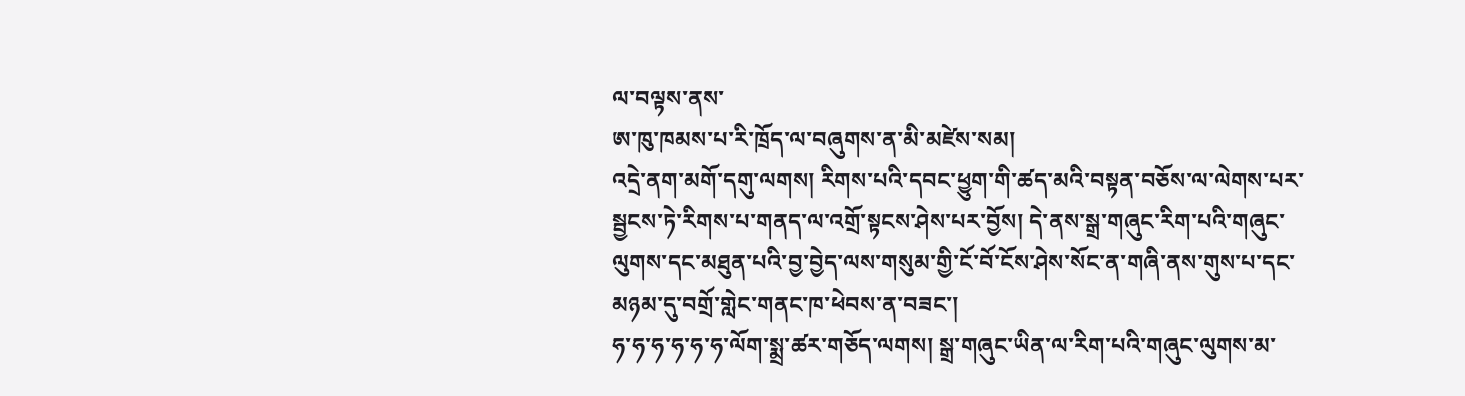ལ་བལྟས་ནས་
ཨ་ཁུ་ཁམས་པ་རི་ཁྲོད་ལ་བཞུགས་ན་མི་མཛེས་སམ།
འདྲེ་ནག་མགོ་དགུ་ལགས། ཪིགས་པའི་དབང་ཕྱུག་གི་ཚད་མའི་བསྟན་བཅོས་ལ་ལེགས་པར་སྦྱངས་ཏེ་རིགས་པ་གནད་ལ་འགྲོ་སྟངས་ཤེས་པར་བྱོས། དེ་ནས་སྒྲ་གཞུང་རིག་པའི་གཞུང་ལུགས་དང་མཐུན་པའི་བྱ་བྱེད་ལས་གསུམ་གྱི་ངོ་བོ་ངོས་ཤེས་སོང་ན་གཞི་ནས་གུས་པ་དང་མཉམ་དུ་བགྲོ་གླེང་གནང་ཁ་ཕེབས་ན་བཟང་།
ཧ་ཧ་ཧ་ཧ་ཧ་ཧ་ལོག་སྨྲ་ཚར་གཅོད་ལགས། སྒྲ་གཞུང་ཡིན་ལ་རིག་པའི་གཞུང་ལུགས་མ་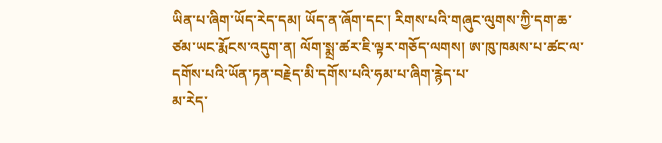ཡིན་པ་ཞིག་ཡོད་རེད་དམ། ཡོད་ན་ཞོག་དང་། རིགས་པའི་གཞུང་ལུགས་ཀྱི་དག་ཆ་ཙམ་ཡང་རྨོངས་འདུག་ན། ལོག་སྨྲ་ཚར་ཇི་ལྟར་གཅོད་ལགས། ཨ་ཁུ་ཁམས་པ་ཚང་ལ་དགོས་པའི་ཡོན་ཏན་བརྗེད་མི་དགོས་པའི་ཧམ་པ་ཞིག་རྙེད་པ་
མ་རེད་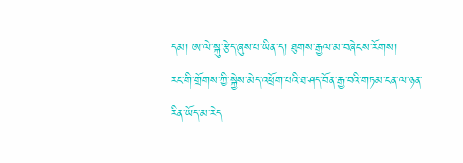དམ། ཨ་ལེ་སྐུ་རྩེད་ཞུས་པ་ཡིན་ད། ཐུགས་རྒྱལ་མ་བཞེངས་རོགས།
རང་གི་གྲོགས་ཀྱི་སྐྱེས་མེད་འཕྲོག་པའི་ཐ་ཤད་བོན་རྒྱ་བའི་གཏམ་ངན་ལ་ཉན་རིན་ཡོད་མ་རེད